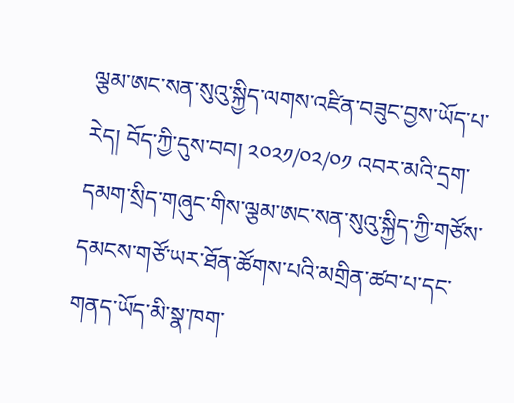ལྕམ་ཨང་སན་སུའུ་སྐྱིད་ལགས་འཛིན་བཟུང་བྱས་ཡོད་པ་རེད། བོད་ཀྱི་དུས་བབ། ༢༠༢༡/༠༢/༠༡ འབར་མའི་དྲག་དམག་སྲིད་གཞུང་གིས་ལྕམ་ཨང་སན་སུའུ་སྐྱིད་ཀྱི་གཙོས་དམངས་གཙོ་ཡར་ཐོན་ཚོགས་པའི་མགྲིན་ཚབ་པ་དང་གནད་ཡོད་མི་སྣ་ཁག་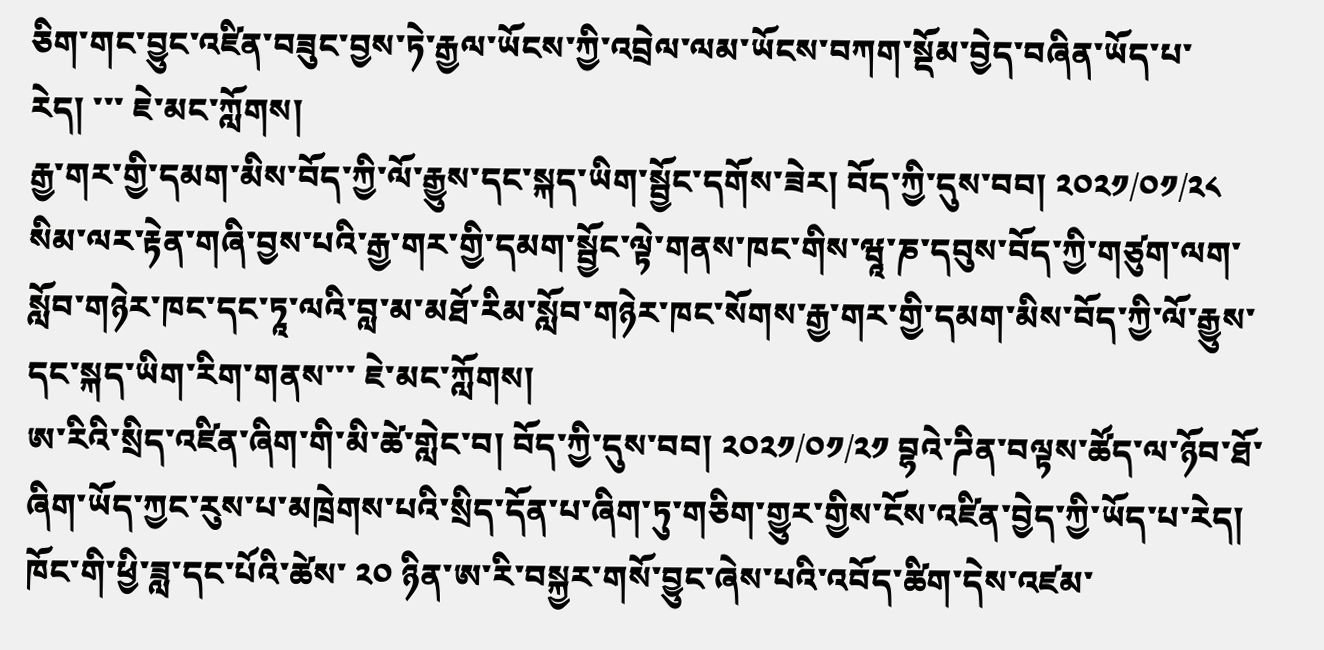ཅིག་གང་བྱུང་འཛིན་བཟུང་བྱས་ཏེ་རྒྱལ་ཡོངས་ཀྱི་འབྲེལ་ལམ་ཡོངས་བཀག་སྡོམ་བྱེད་བཞིན་ཡོད་པ་རེད། ་་་ ཇེ་མང་ཀློགས།
རྒྱ་གར་གྱི་དམག་མིས་བོད་ཀྱི་ལོ་རྒྱུས་དང་སྐད་ཡིག་སྦྱོང་དགོས་ཟེར། བོད་ཀྱི་དུས་བབ། ༢༠༢༡/༠༡/༢༨ སིམ་ལར་རྟེན་གཞི་བྱས་པའི་རྒྱ་གར་གྱི་དམག་སྦྱོང་ལྟེ་གནས་ཁང་གིས་ཝཱ་ཎ་དབུས་བོད་ཀྱི་གཙུག་ལག་སློབ་གཉེར་ཁང་དང་ཏཱ་ལའི་བླ་མ་མཐོ་རིམ་སློབ་གཉེར་ཁང་སོགས་རྒྱ་གར་གྱི་དམག་མིས་བོད་ཀྱི་ལོ་རྒྱུས་དང་སྐད་ཡིག་རིག་གནས་་་ ཇེ་མང་ཀློགས།
ཨ་རིའི་སྲིད་འཛིན་ཞིག་གི་མི་ཚེ་གླེང་བ། བོད་ཀྱི་དུས་བབ། ༢༠༢༡/༠༡/༢༡ བྷའེ་ཌིན་བལྟས་ཚོད་ལ་ཉོབ་ཐོ་ཞིག་ཡོད་ཀྱང་རུས་པ་མཁྲེགས་པའི་སྲིད་དོན་པ་ཞིག་ཏུ་གཅིག་གྱུར་གྱིས་ངོས་འཛིན་བྱེད་ཀྱི་ཡོད་པ་རེད། ཁོང་གི་ཕྱི་ཟླ་དང་པོའི་ཚེས་ ༢༠ ཉིན་ཨ་རི་བསྐྱར་གསོ་བྱུང་ཞེས་པའི་འབོད་ཚིག་དེས་འཛམ་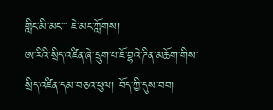གླིང་མི་མང་་་ ཇེ་མང་ཀློགས།
ཨ་རིའི་སྲིད་འཛིན་ཞེ་དྲུག་པ་ཇོ་བྷའེ་ཌིན་མཆོག་གིས་སྲིད་འཛིན་དམ་བཅའ་ཕུལ། བོད་ཀྱི་དུས་བབ།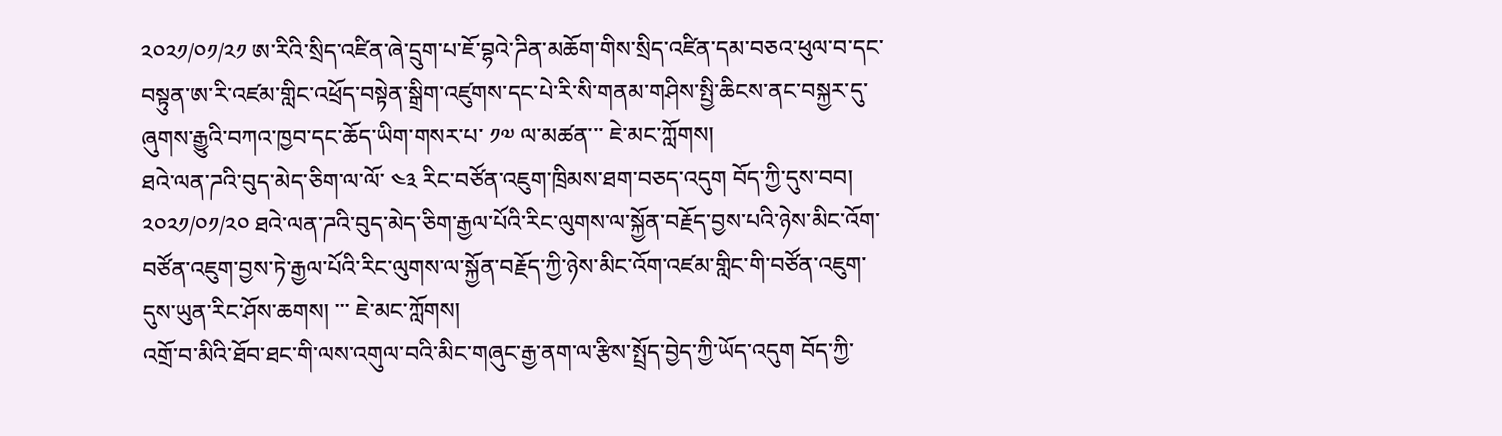༢༠༢༡/༠༡/༢༡ ཨ་རིའི་སྲིད་འཛིན་ཞེ་དྲུག་པ་ཇོ་བྷའེ་ཌིན་མཆོག་གིས་སྲིད་འཛིན་དམ་བཅའ་ཕུལ་བ་དང་བསྟུན་ཨ་རི་འཛམ་གླིང་འཕྲོད་བསྟེན་སྒྲིག་འཛུགས་དང་པེ་རི་སི་གནམ་གཤིས་སྤྱི་ཆིངས་ནང་བསྐྱར་དུ་ཞུགས་རྒྱུའི་བཀའ་ཁྱབ་དང་ཆོད་ཡིག་གསར་པ་ ༡༧ ལ་མཚན་་་ ཇེ་མང་ཀློགས།
ཐའེ་ལན་ཌའི་བུད་མེད་ཅིག་ལ་ལོ་ ༤༣ རིང་བཙོན་འཇུག་ཁྲིམས་ཐག་བཅད་འདུག བོད་ཀྱི་དུས་བབ། ༢༠༢༡/༠༡/༢༠ ཐའེ་ལན་ཌའི་བུད་མེད་ཅིག་རྒྱལ་པོའི་རིང་ལུགས་ལ་སྐྱོན་བརྗོད་བྱས་པའི་ཉེས་མིང་འོག་བཙོན་འཇུག་བྱས་ཏེ་རྒྱལ་པོའི་རིང་ལུགས་ལ་སྐྱོན་བརྗོད་ཀྱི་ཉེས་མིང་འོག་འཛམ་གླིང་གི་བཙོན་འཇུག་དུས་ཡུན་རིང་ཤོས་ཆགས། ་་་ ཇེ་མང་ཀློགས།
འགྲོ་བ་མིའི་ཐོབ་ཐང་གི་ལས་འགུལ་བའི་མིང་གཞུང་རྒྱ་ནག་ལ་རྩིས་སྤྲོད་བྱེད་ཀྱི་ཡོད་འདུག བོད་ཀྱི་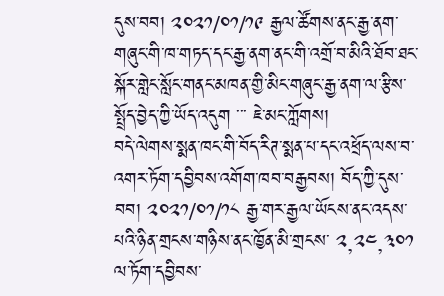དུས་བབ། ༢༠༢༡/༠༡/༡༩ རྒྱལ་ཚོགས་ནང་རྒྱ་ནག་གཞུང་གི་ཁ་གཏད་དང་རྒྱ་ནག་ནང་གི་འགྲོ་བ་མིའི་ཐོབ་ཐང་སྐོར་གླེང་སློང་གནང་མཁན་གྱི་མིང་གཞུང་རྒྱ་ནག་ལ་རྩིས་སྤྲོད་བྱེད་ཀྱི་ཡོད་འདུག ་་་ ཇེ་མང་ཀློགས།
བདེ་ལེགས་སྨན་ཁང་གི་བོད་རིཊ་སྨན་པ་དང་འཕྲོད་ལས་བ་འགར་ཏོག་དབྱིབས་འགོག་ཁབ་བརྒྱབས། བོད་ཀྱི་དུས་བབ། ༢༠༢༡/༠༡/༡༨ རྒྱ་གར་རྒྱལ་ཡོངས་ནང་འདས་པའི་ཉིན་གྲངས་གཉིས་ནང་ཁྱོན་མི་གྲངས་ ༢,༢༤,༣༠༡ ལ་ཏོག་དབྱིབས་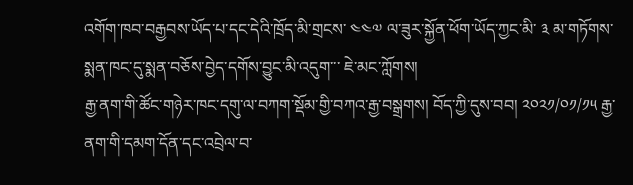འགོག་ཁབ་བརྒྱབས་ཡོད་པ་དང་དེའི་ཁྲོད་མི་གྲངས་ ༤༤༧ ལ་ཟུར་སྐྱོན་ཕོག་ཡོད་ཀྱང་མི་ ༣ མ་གཏོགས་སྨན་ཁང་དུ་སྨན་བཅོས་བྱེད་དགོས་བྱུང་མི་འདུག་་་ ཇེ་མང་ཀློགས།
རྒྱ་ནག་གི་ཚོང་གཉེར་ཁང་དགུ་ལ་བཀག་སྡོམ་གྱི་བཀའ་རྒྱ་བསྒྲགས། བོད་ཀྱི་དུས་བབ། ༢༠༢༡/༠༡/༡༥ རྒྱ་ནག་གི་དམག་དོན་དང་འབྲེལ་བ་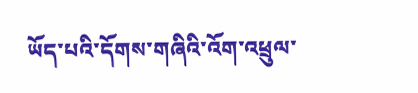ཡོད་པའི་དོགས་གཞིའི་འོག་འཕྲུལ་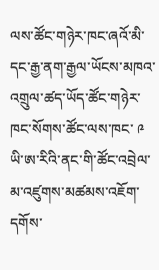ལས་ཚོང་གཉེར་ཁང་ཞའོ་མི་དང་རྒྱ་ནག་རྒྱལ་ཡོངས་མཁའ་འགྲུལ་ཚད་ཡོད་ཚོང་གཉེར་ཁང་སོགས་ཚོང་ལས་ཁང་ ༩ ཡི་ཨ་རིའི་ནང་གི་ཚོང་འབྲེལ་མ་འཛུགས་མཚམས་འཇོག་དགོས་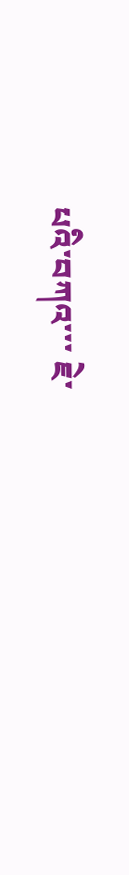པའི་བཀའ་་་ ཇེ་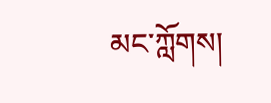མང་ཀློགས།